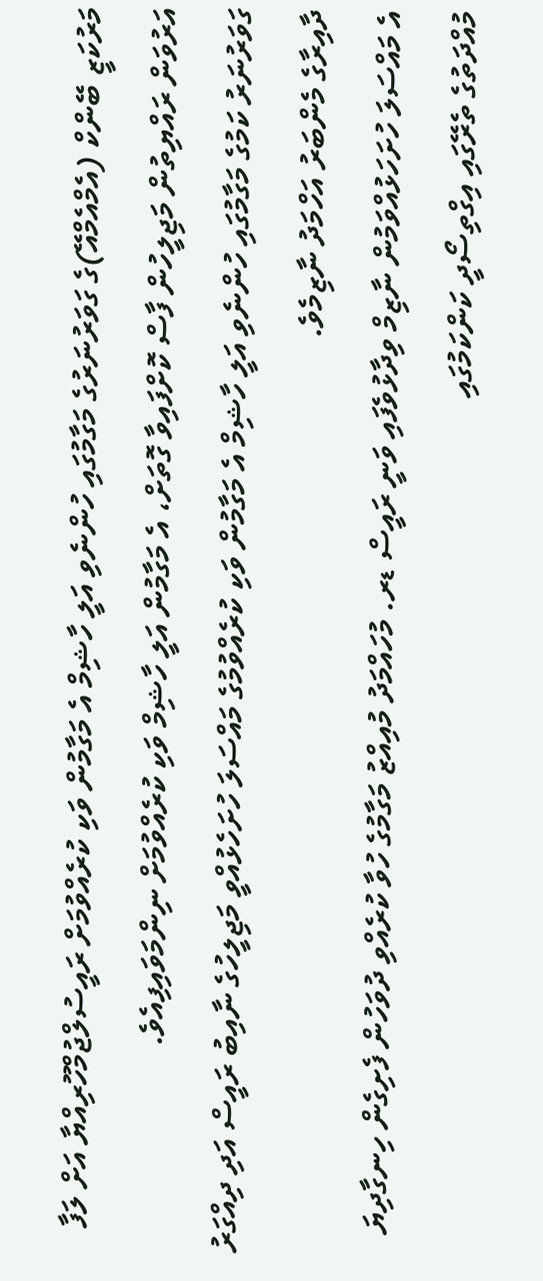މަރުކަޒީ ބޭންކް (އެމްއެމްއޭ)ގެ ގަވަރުނަރުގެ މަގާމުގައި ހުންނެވި އަލީ ހާޝިމް އެ މަގާމުން ވަކި ކުރެއްވުމަށް ރައީސުލްޖުމްހޫރިއްޔާ އަށް ލަފާ އަރުވަން ރައްޔިތުން މަޖިލީހުން ފާސް ކޮށްފައިވާ ގޮތަށް، އެ މަގާމުން އަލީ ހާޝިމް ވަކި ކުރެއްވުމަށް ނިންމަވައިފިއެވެ.
ގަވަރުނަރު ކަމުގެ މަގާމުގައި ހުންނެވި އަލީ ހާޝިމް އެ މަގާމުން ވަކި ކުރެއްވުމުގެ މައްސަލަ ހުށަހެޅުއްވީ މަޖިލީހުގެ ނާއިބު ރައީސް އަދި ދިއްގަރު ދާއިރާގެ މެންބަރު އަހްމަދު ނާޒިމެވެ.
އެ މައްސަލަ ހުށަހަޅުއްވަމުން ނާޒިމް ވިދާޅުވެފައި ވަނީ ރައީސް ޑރ. މުހައްމަދު މުއިއްޒު މަގާމުގެ ހުވާ ކުރެއްވި ދުވަހުން ފެށިގެން ހިނގާދިޔަ މުއްދަތުގެ ތެރޭގައި އިގްތިސޯދީ ކަންކަމުގައި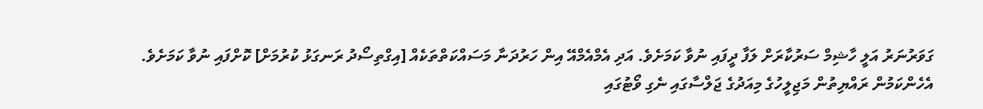ގަވަރުނަރު އަލީ ހާޝިމް ސަރުކާރަށް ލަފާ ދީފައި ނުވާ ކަމަށެވެ. އަދި އެމްއެމްއޭ އިން ހަރުދަނާ މަސައްކަތްތަކެއް [އިގްތިސޯދު ރަނގަޅު ކުރުމަށް] ކޮށްފައި ނުވާ ކަމަށެވެ.
އެހެންކަމުން ރައްޔިތުން މަޖިލީހުގެ މިއަދުގެ ޖަލްސާގައި ނެގި ވޯޓުގައި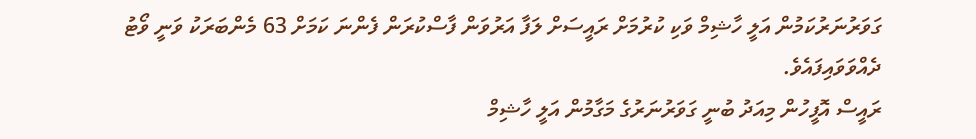ގަވަރުނަރުކަމުން އަލީ ހާޝިމް ވަކި ކުރުމަށް ރައީސަށް ލަފާ އަރުވަން ފާސްކުރަން ފެންނަ ކަމަށް 63 މެންބަރަކު ވަނީ ވޯޓު ދެއްވަވައިފައެވެ.
ރައީސް އޮފީހުން މިއަދު ބުނީ ގަވަރުނަރުގެ މަގާމުން އަލީ ހާޝިމް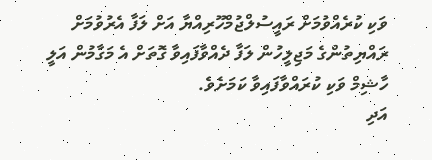ވަކި ކުރެއްވުމަށް ރައީސުލްޖުމްހޫރިއްޔާ އަށް ލަފާ އެރުވުމަށް ރައްޔިތުންގެ މަޖިލީހުން ލަފާ ދެއްވާފައިވާ ގޮތަށް އެ މަގާމުން އަލީ ހާޝިމް ވަކި ކުރައްވާފައިވާ ކަމަށެވެ.
އަދި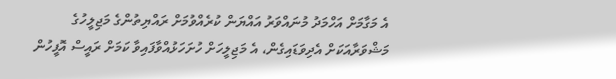އެ މަގާމަށް އަހްމަދު މުނައްވަރު އައްޔަން ކުރެއްވުމަށް ރައްޔިތުންގެ މަޖިލީހުގެ މަޝްވަރާއަކަށް އެދިވަޑައިގެން، އެ މަޖިލީހަށް ހުށަހަޅުއްވާފައިވާ ކަމަށް ރައީސް އޮފީހުން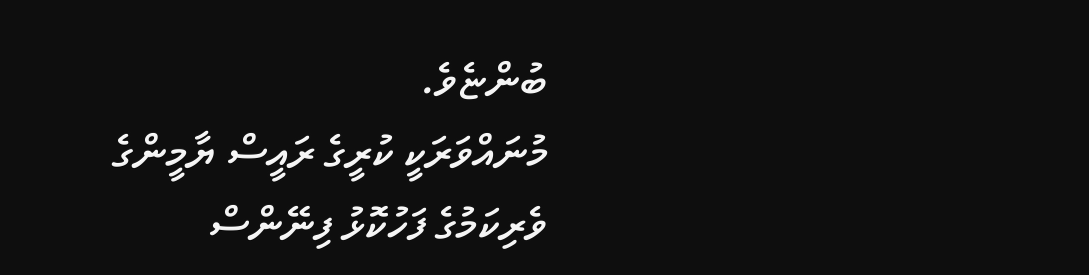ބުންޏެވެ.
މުނައްވަރަކީ ކުރީގެ ރައީސް ޔާމީންގެ ވެރިކަމުގެ ފަހުކޮޅު ފިނޭންސް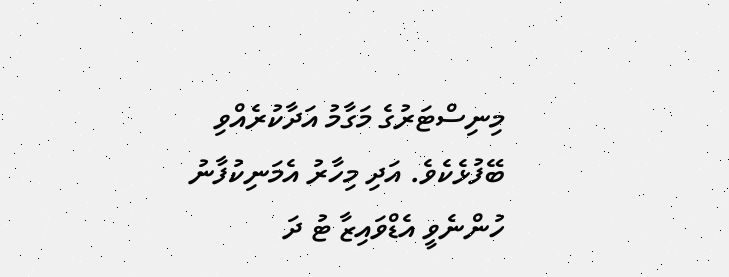މިނިސްޓަރުގެ މަގާމު އަދާކުރެއްވި ބޭފުޅެކެވެ. އަދި މިހާރު އެމަނިކުފާނު ހުންނެވީ އެޑްވައިޒާ ޓު ދަ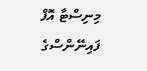މިނިސްޓާ އޮފް ފައިނޭންސްގެ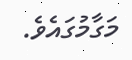މަގާމުގައެވެ.